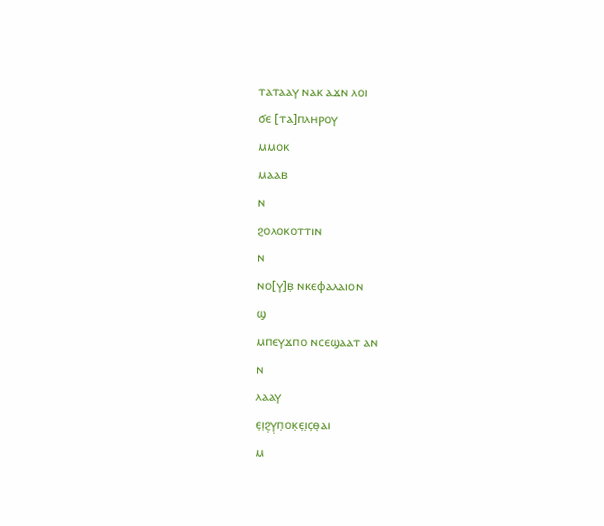ⲧⲁⲧⲁⲁⲩ ⲛⲁⲕ ⲁϫⲛ ⲗⲟⲓ
ϭⲉ [ⲧⲁ]ⲡⲗⲏⲣⲟⲩ
ⲙⲙⲟⲕ
ⲙⲁⲁⲃ
ⲛ
ϩⲟⲗⲟⲕⲟⲧⲧⲓⲛ
ⲛ
ⲛⲟ[ⲩ]ⲃ̣ ⲛⲕⲉⲫⲁⲗⲁⲓⲟⲛ
ϣ
ⲙⲡⲉⲩϫⲡⲟ ⲛⲥⲉϣⲁⲁⲧ ⲁⲛ
ⲛ
ⲗⲁⲁⲩ
ⲉ̣ⲓ̣ϩ̣ⲩ̣ⲡ̣ⲟⲕ̣ⲉ̣ⲓ̣ⲥ̣ⲑ̣ⲁⲓ
ⲙ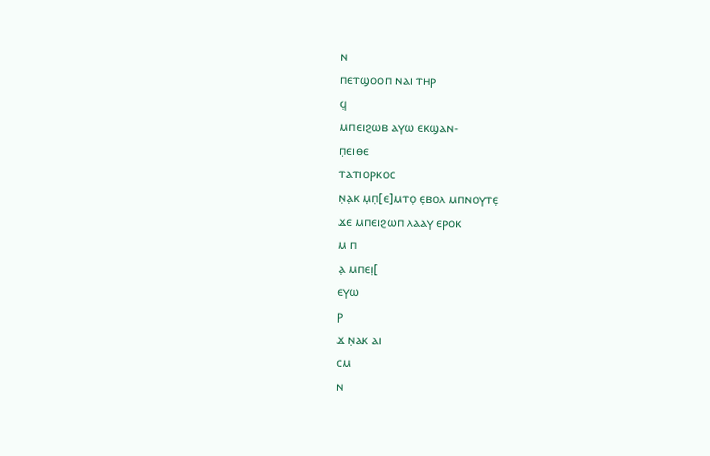ⲛ
ⲡⲉⲧϣⲟⲟⲡ ⲛⲁⲓ ⲧⲏⲣ
ϥ̣
ⲙⲡⲉⲓϩⲱⲃ ⲁⲩⲱ ⲉⲕϣⲁⲛ-
ⲡ̣ⲉⲓⲑⲉ
ⲧⲁⲧⲓⲟⲣⲕⲟⲥ
ⲛ̣ⲁ̣ⲕ ⲙ̣ⲡ̣[ⲉ]ⲙⲧⲟ̣ ⲉ̣ⲃⲟⲗ ⲙⲡⲛⲟⲩⲧⲉ̣
ϫⲉ ⲙⲡⲉⲓϩⲱⲡ ⲗⲁⲁⲩ ⲉⲣⲟⲕ
ⲙ ⲡ
ⲁ̣ ⲙⲡⲉⲓ̣[
ⲉⲩⲱ
ⲣ
ϫ ⲛ̣ⲁⲕ ⲁⲓ
ⲥⲙ
ⲛ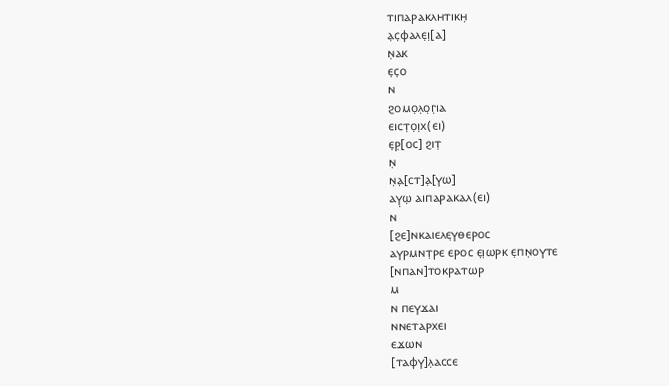ⲧⲓⲡⲁⲣⲁⲕⲗⲏⲧⲓⲕⲏ̣
ⲁ̣ⲥ̣ⲫⲁⲗⲉ̣ⲓ̣[ⲁ]
ⲛ̣ⲁⲕ
ⲉ̣ⲥ̣ⲟ
ⲛ
ϩⲟⲙⲟ̣ⲗ̣ⲟ̣ⲅ̣ⲓⲁ
ⲉⲓⲥⲧ̣ⲟ̣ⲓ̣ⲭ(ⲉⲓ)
ⲉ̣ⲣ̣[ⲟⲥ] ϩⲓⲧ̣
ⲛ̣
ⲛ̣ⲁ̣[ⲥⲧ]ⲁ̣[ⲩⲱ]
ⲁⲩ̣ⲱ̣ ⲁⲓⲡⲁⲣⲁⲕⲁⲗ(ⲉⲓ)
ⲛ
[ϩⲉ]ⲛⲕⲁⲓⲉⲗⲉ̣ⲩⲑⲉⲣⲟⲥ
ⲁⲩⲣⲙⲛⲧ̣ⲣⲉ ⲉⲣⲟⲥ ⲉ̣ⲓ̣ⲱⲣⲕ ⲉ̣ⲡⲛ̣ⲟⲩⲧⲉ
[ⲛⲡⲁⲛ]ⲧⲟⲕⲣⲁⲧⲱⲣ
ⲙ
ⲛ ⲡⲉⲩϫⲁⲓ
ⲛⲛⲉⲧⲁⲣⲭⲉⲓ
ⲉϫⲱⲛ
[ⲧⲁⲫⲩ]ⲗ̣ⲁⲥⲥⲉ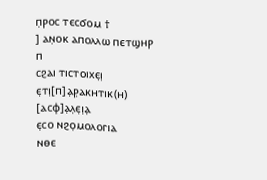ⲡ̣ⲣⲟⲥ ⲧⲉⲥϭⲟⲙ †
] ⲁⲛ̣ⲟⲕ ⲁⲡⲟⲗⲗⲱ ⲡⲉⲧϣⲏⲣ
ⲡ
ⲥϩⲁⲓ ⲧⲓⲥⲧⲟⲓⲭⲉ̣ⲓ̣
ⲉ̣ⲧⲓ̣[ⲡ]ⲁ̣ⲣ̣ⲁⲕⲏⲧⲓⲕ(ⲏ)
[ⲁⲥⲫ]ⲁ̣ⲗ̣ⲉ̣ⲓ̣ⲁ̣
ⲉ̣ⲥⲟ ⲛϩⲟ̣ⲙⲟⲗⲟⲅⲓⲁ
ⲛⲑⲉ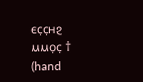ⲉⲥ̣ⲥ̣ⲏϩ ⲙⲙⲟ̣ⲥ̣ †
(hand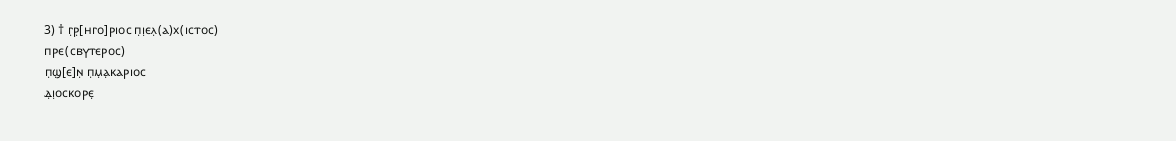3) † ⲅ̣ⲣ̣[ⲏⲅⲟ]ⲣⲓⲟⲥ ⲡ̣ⲓ̣ⲉⲗ̣(ⲁ)ⲭ(ⲓⲥⲧⲟⲥ)
ⲡⲣⲉ(ⲥⲃⲩⲧⲉⲣⲟⲥ)
ⲡ̣ϣ̣[ⲉ]ⲛ̣ ⲡ̣ⲙ̣ⲁ̣ⲕⲁⲣⲓⲟⲥ
ⲇ̣ⲓ̣ⲟⲥⲕⲟⲣⲉ̣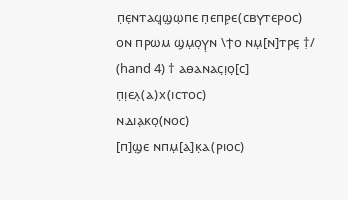ⲡ̣ⲉ̣ⲛⲧⲁϥ̣ϣ̣ⲱ̣ⲡⲉ ⲡ̣ⲉⲡⲣ̣ⲉ(ⲥⲃⲩⲧⲉⲣⲟⲥ)
ⲟⲛ ⲡⲣⲱⲙ ϣⲙ̣ⲟ̣ⲩ̣ⲛ \ϯⲟ ⲛⲙ̣[ⲛ]ⲧⲣⲉ̣ †̣/
(hand 4) † ⲁⲑⲁⲛⲁⲥ̣ⲓ̣ⲟ̣[ⲥ] ⲡ̣ⲓ̣ⲉⲗ̣(ⲁ)ⲭ(ⲓⲥⲧⲟⲥ)
ⲛⲇⲓⲁ̣ⲕⲟ̣(ⲛⲟⲥ)
[ⲡ]ϣ̣ⲉ ⲛⲡⲙ̣[ⲁ]ⲕ̣ⲁ(ⲣⲓⲟⲥ)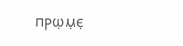ⲡⲣⲱ̣ⲙ̣ⲉ̣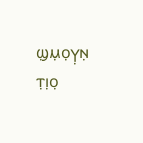ϣ̣ⲙ̣ⲟ̣ⲩ̣ⲛ̣ ⲧ̣ⲓ̣ⲟ̣